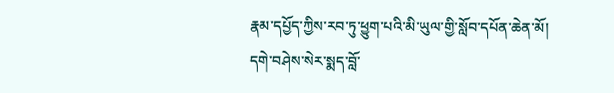རྣམ་དཔྱོད་ཀྱིས་རབ་ཏུ་ཕྱུག་པའི་མི་ཡུལ་གྱི་སློབ་དཔོན་ཆེན་མོ།
དགེ་བཤེས་སེར་སྨད་བློ་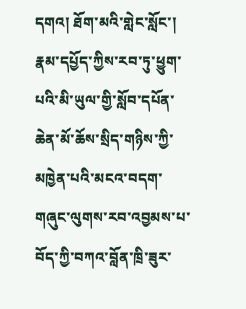དགའ། ཐོག་མའི་གླེང་སློང་། རྣམ་དཔྱོད་ཀྱིས་རབ་ཏུ་ཕྱུག་པའི་མི་ཡུལ་གྱི་སློབ་དཔོན་ཆེན་མོ་ཆོས་སྲིད་གཉིས་ཀྱི་མཁྱེན་པའི་མངའ་བདག་གཞུང་ལུགས་རབ་འབྱམས་པ་བོད་ཀྱི་བཀའ་བློན་ཁྲི་ཟུར་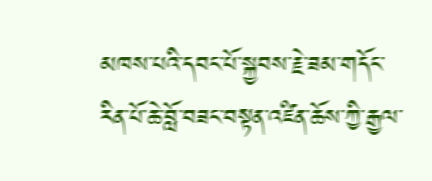མཁས་པའི་དབང་པོ་སྐྱབས་རྗེ་ཟམ་གདོང་རིན་པོ་ཆེ་བློ་བཟང་བསྟན་འཛིན་ཆོས་ཀྱི་རྒྱལ་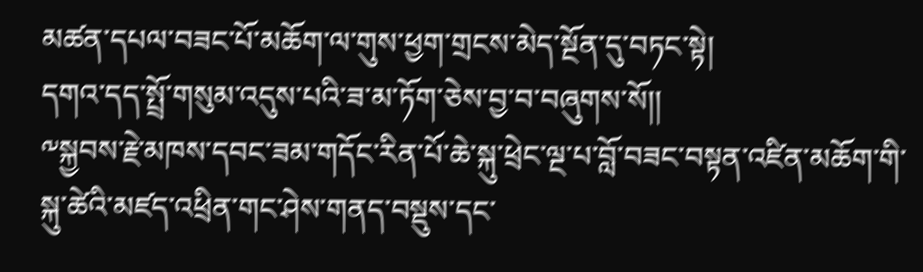མཚན་དཔལ་བཟང་པོ་མཆོག་ལ་གུས་ཕྱག་གྲངས་མེད་སྔོན་དུ་བཏང་སྟེ།
དགའ་དད་སྤྲོ་གསུམ་འདུས་པའི་ཟ་མ་ཏོག་ཅེས་བྱ་བ་བཞུགས་སོ།།
༸སྐྱབས་རྗེ་མཁས་དབང་ཟམ་གདོང་རིན་པོ་ཆེ་སྐུ་ཕྲེང་ལྔ་པ་བློ་བཟང་བསྟན་འཛིན་མཆོག་གི་སྐུ་ཚེའི་མཛད་འཕྲིན་གང་ཤེས་གནད་བསྡུས་དང་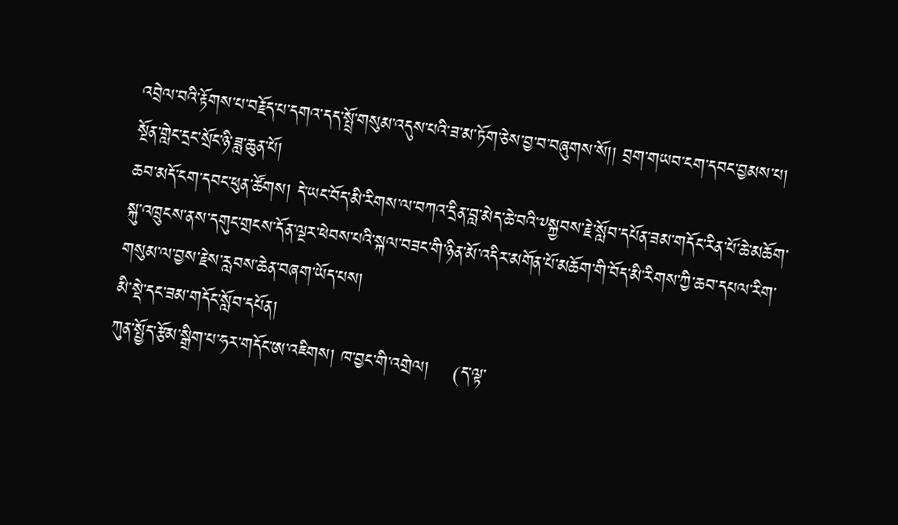འབྲེལ་བའི་རྟོགས་པ་བརྗོད་པ་དགའ་དད་སྤྲོ་གསུམ་འདུས་པའི་ཟ་མ་ཏོག་ཅེས་བྱ་བ་བཞུགས་སོ།། བྲག་གཡབ་ངག་དབང་བྱམས་པ།
སྔོན་གླེང་དྲང་སྲོང་ཉི་ཟླ་ཆུན་པོ།
ཆབ་མདོ་ངག་དབང་ཕུན་ཚོགས། དེ་ཡང་བོད་མི་རིགས་ལ་བཀའ་དྲིན་བླ་མེད་ཆེ་བའི་༸སྐྱབས་རྗེ་སློབ་དཔོན་ཟམ་གདོང་རིན་པོ་ཆེ་མཆོག་སྐུ་འཁྲུངས་ནས་དགུང་གྲངས་དོན་ལྔར་ཕེབས་པའི་སྐལ་བཟང་གི་ཉིན་མོ་འདིར་མགོན་པོ་མཆོག་གི་བོད་མི་རིགས་ཀྱི་ཆབ་དཔལ་རིག་གསུམ་ལ་བྱས་རྗེས་རླབས་ཆེན་བཞག་ཡོད་པས།
མི་སྡེ་དང་ཟམ་གདོང་སློབ་དཔོན།
ཀུན་སྤྱོད་རྩོམ་སྒྲིག་པ་ཧར་གདོང་ཨ་འཇིགས། ཁ་བྱང་གི་འགྲེལ།    (ད་ལྟ་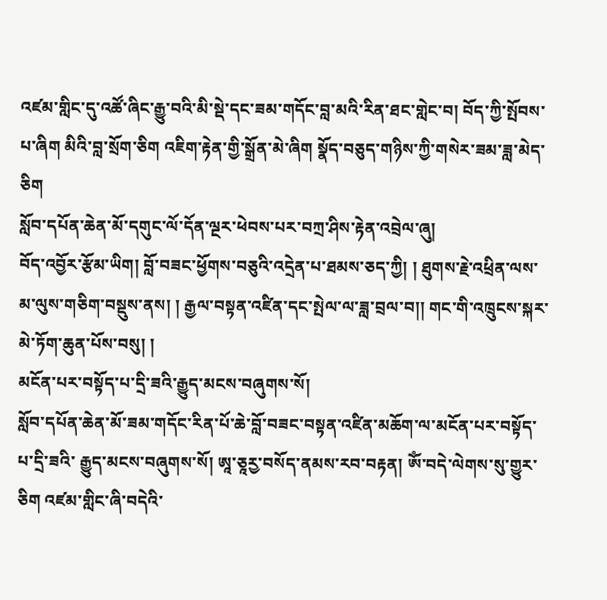འཛམ་གླིང་དུ་འཚོ་ཞིང་རྒྱུ་བའི་མི་སྡེ་དང་ཟམ་གདོང་བླ་མའི་རིན་ཐང་གླེང་བ། བོད་ཀྱི་སྤོབས་པ་ཞིག མིའི་བླ་སྲོག་ཅིག འཇིག་རྟེན་གྱི་སྒྲོན་མེ་ཞིག སྣོད་བཅུད་གཉིས་ཀྱི་གསེར་ཟམ་ཟླ་མེད་ཅིག
སློབ་དཔོན་ཆེན་མོ་དགུང་ལོ་དོན་ལྔར་ཕེབས་པར་བཀྲ་ཤིས་རྟེན་འབྲེལ་ཞུ།
བོད་འབྱོར་རྩོམ་ཡིག། བློ་བཟང་ཕྱོགས་བཅུའི་འདྲེན་པ་ཐམས་ཅད་ཀྱི། ། ཐུགས་རྗེ་འཕྲིན་ལས་མ་ལུས་གཅིག་བསྡུས་ནས། ། རྒྱལ་བསྟན་འཛིན་དང་སྤེལ་ལ་ཟླ་བྲལ་བ།། གང་གི་འཁྲུངས་སྐར་མེ་ཏོག་ཆུན་པོས་བསུ། །
མངོན་པར་བསྟོད་པ་དྲི་ཟའི་རྒྱུད་མངས་བཞུགས་སོ།
སློབ་དཔོན་ཆེན་མོ་ཟམ་གདོང་རིན་པོ་ཆེ་བློ་བཟང་བསྟན་འཛིན་མཆོག་ལ་མངོན་པར་བསྟོད་པ་དྲི་ཟའི་ རྒྱུད་མངས་བཞུགས་སོ། ཨཱ་ཅཱརྱ་བསོད་ནམས་རབ་བརྟན། ཨོཾ་བདེ་ལེགས་སུ་གྱུར་ཅིག འཛམ་གླིང་ཞི་བདེའི་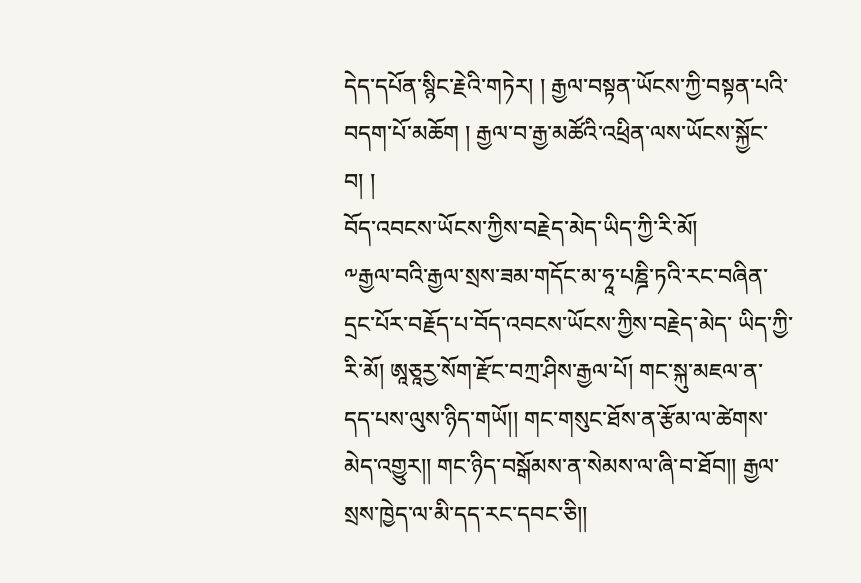དེད་དཔོན་སྙིང་རྗེའི་གཏེར། ། རྒྱལ་བསྟན་ཡོངས་ཀྱི་བསྟན་པའི་བདག་པོ་མཆོག ། རྒྱལ་བ་རྒྱ་མཚོའི་འཕྲིན་ལས་ཡོངས་སྐྱོང་བ། །
བོད་འབངས་ཡོངས་ཀྱིས་བརྗེད་མེད་ཡིད་ཀྱི་རི་མོ།
༸རྒྱལ་བའི་རྒྱལ་སྲས་ཟམ་གདོང་མ་ཧཱ་པཎྜི་ཏའི་རང་བཞིན་དྲང་པོར་བརྗོད་པ་བོད་འབངས་ཡོངས་ཀྱིས་བརྗེད་མེད་ ཡིད་ཀྱི་རི་མོ། ཨཱཅཱརྱ་སོག་རྫོང་བཀྲ་ཤིས་རྒྱལ་པོ། གང་སྐུ་མཇལ་ན་དད་པས་ལུས་ཉིད་གཡོ།། གང་གསུང་ཐོས་ན་རྩོམ་ལ་ཚེགས་མེད་འགྱུར།། གང་ཉིད་བསྒོམས་ན་སེམས་ལ་ཞི་བ་ཐོབ།། རྒྱལ་སྲས་ཁྱེད་ལ་མི་དད་རང་དབང་ཅི།།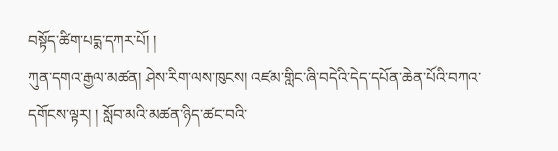བསྟོད་ཚིག་པདྨ་དཀར་པོ། །
ཀུན་དགའ་རྒྱལ་མཚན། ཤེས་རིག་ལས་ཁུངས། འཛམ་གླིང་ཞི་བདེའི་དེད་དཔོན་ཆེན་པོའི་བཀའ་དགོངས་ལྟར། ། སློབ་མའི་མཚན་ཉིད་ཚང་བའི་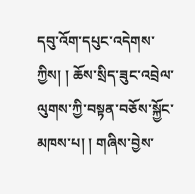དབུ་འོག་དཔུང་འདེགས་ཀྱིས། ། ཆོས་སྲིད་ཟུང་འབྲེལ་ལུགས་ཀྱི་བསྟན་བཅོས་སྐྱོང་མཁས་པ། ། གཞིས་བྱེས་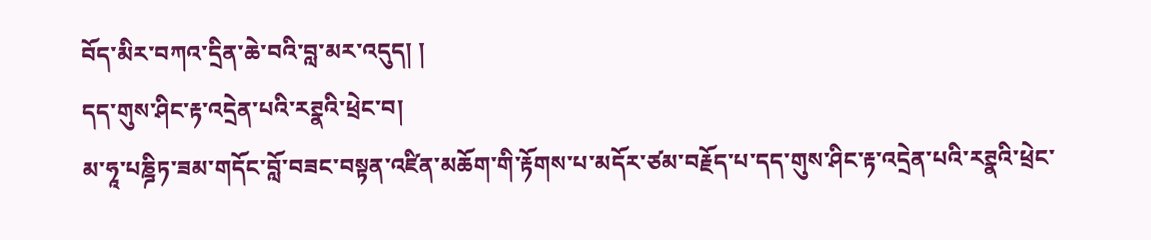བོད་མིར་བཀའ་དྲིན་ཆེ་བའི་བླ་མར་འདུད། །
དད་གུས་ཤིང་རྟ་འདྲེན་པའི་རཊྣའི་ཕྲེང་བ།
མ་ཧཱ་པཎྜིཏ་ཟམ་གདོང་བློ་བཟང་བསྟན་འཛིན་མཆོག་གི་རྟོགས་པ་མདོར་ཙམ་བརྗོད་པ་དད་གུས་ཤིང་རྟ་འདྲེན་པའི་རཊྣའི་ཕྲེང་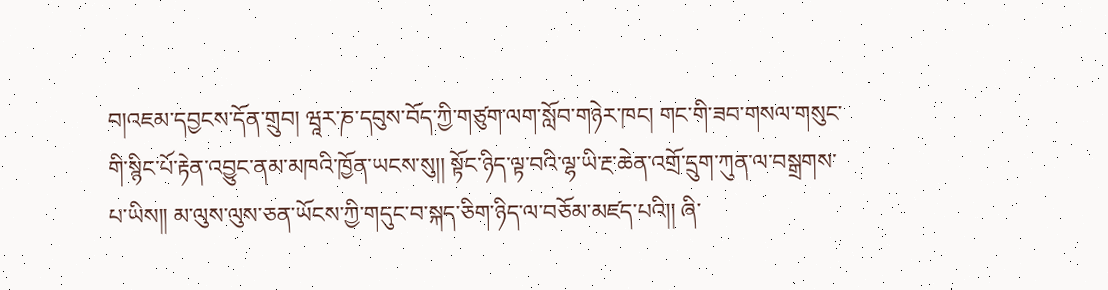བ།འཇམ་དབྱངས་དོན་གྲུབ། ཝཱར་ཎ་དབུས་བོད་ཀྱི་གཙུག་ལག་སློབ་གཉེར་ཁང། གང་གི་ཟབ་གསལ་གསུང་གི་སྙིང་པོ་རྟེན་འབྱུང་ནམ་མཁའི་ཁྱོན་ཡངས་སུ།། སྟོང་ཉིད་ལྟ་བའི་ལྷ་ཡི་རྔ་ཆེན་འགྲོ་དྲུག་ཀུན་ལ་བསྒྲགས་པ་ཡིས།། མ་ལུས་ལུས་ཅན་ཡོངས་ཀྱི་གདུང་བ་སྐད་ཅིག་ཉིད་ལ་བཅོམ་མཛད་པའི།། ཞི་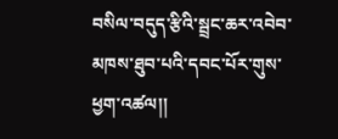བསིལ་བདུད་རྩིའི་སྦྲང་ཆར་འབེབ་མཁས་ཐུབ་པའི་དབང་པོར་གུས་ཕྱག་འཚལ།།